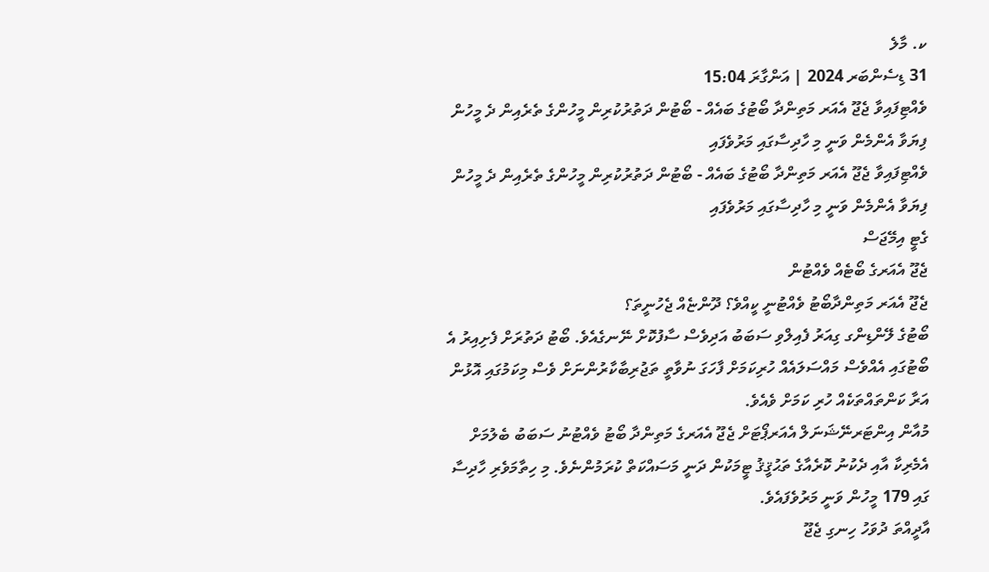ކ. މާލެ
31 ޑިސެންބަރ 2024 | އަންގާރަ 15:04
ވެއްޓިފައިވާ ޖެޖޫ އެއަރ މަތިންދާ ބޯޓުގެ ބައެއް - ބޯޓުން ދަތުރުކުރިން މީހުންގެ ތެރެއިން ދެ މީހުން ފިޔަވާ އެންމެން ވަނީ މި ހާދިސާގައި މަރުވެފައި
ވެއްޓިފައިވާ ޖެޖޫ އެއަރ މަތިންދާ ބޯޓުގެ ބައެއް - ބޯޓުން ދަތުރުކުރިން މީހުންގެ ތެރެއިން ދެ މީހުން ފިޔަވާ އެންމެން ވަނީ މި ހާދިސާގައި މަރުވެފައި
ގެޓީ އިމޭޖަސް
ޖެޖޫ އެއަރގެ ބޯޓެއް ވެއްޓުން
ޖެޖޫ އެއަރ މަތިންދާބޯޓު ވެއްޓުނީ ކީއްވެ؟ ދޫންޏެއް ޖެހުނީތަ؟
ބޯޓުގެ ލޭންޑިންގ ގިއަރު ފެއިލްވި ސަބަބު އަދިވެސް ސާފުކޮށް ނޭނގެއެވެ. ބޯޓު ދަތުރަށް ފެށިއިރު އެ ބޯޓުގައި އެއްވެސް މައްސަލައެއް ހުރިކަމަށް ފާހަގަ ނުވާތީ ތަޖުރިބާކާރުންނަށް ވެސް މިކަމުގައި އޮޅުން އަރާ ކަންތައްތަކެއް ހުރި ކަމަށް ވެއެވެ.
މުއާން އިންޓަރނޭޝަނަލް އެއަރޕޯޓަށް ޖެޖޫ އެއަރގެ މަތިންދާ ބޯޓު ވެއްޓުނު ސަބަބު ބެލުމަށް އެމެރިކާ އާއި ދެކުނު ކޮރެއާގެ ތަޙުޤީޤު ޓީމަކުން ދަނީ މަސައްކަތް ކުރަމުންނެވެ. މި ހިތާމަވެރި ހާދިސާ ގައި 179 މީހުން ވަނީ މަރުވެފައެވެ.
އާދީއްތަ ދުވަހު ހިނގި ޖެޖޫ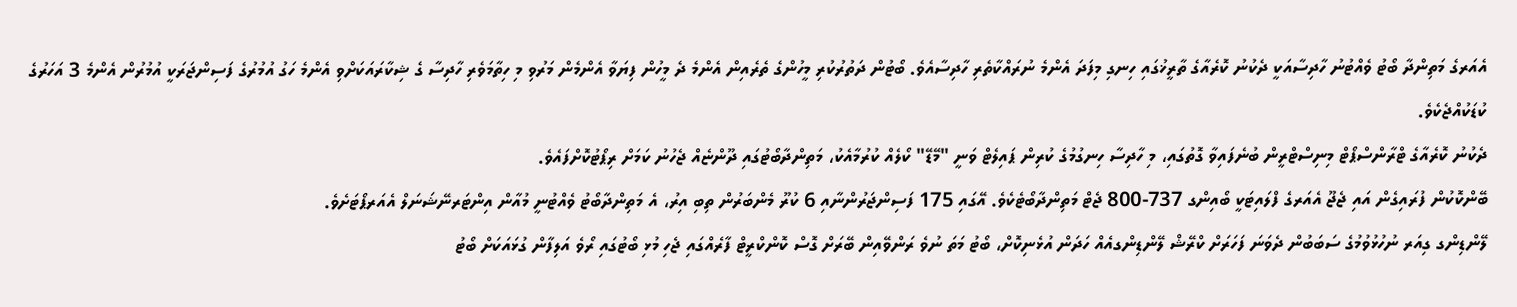އެއަރގެ މަތިންދާ ބޯޓު ވެއްޓުނު ހާދިސާއަކީ ދެކުނު ކޮރެއާގެ ތާރީޚުގައި ހިނގި މިފަދަ އެންމެ ނުރައްކާތެރި ހާދިސާއެވެ. ބޯޓުން ދަތުރުކުރި މީހުންގެ ތެރެއިން އެންމެ ދެ މީހުން ފިޔަވާ އެންމެން މަރުވި މި ހިތާމަވެރި ހާދިސާ ގެ ޝިކާރައަކަށްވި އެންމެ ހަގު އުމުރުގެ ފަސިންޖަރަކީ އުމުރުން އެންމެ 3 އަހަރުގެ ކުޑަކުއްޖެކެވެ.
ދެކުނު ކޮރެއާގެ ޓްރާންސްޕޯޓް މިނިސްޓްރީން ބުނެފައިވާ ގޮތުގައި، މި ހާދިސާ ހިނގުމުގެ ކުރިން ޕައިލެޓް ވަނީ "މޭޑޭ" ކޯލެއް ކުރުމާއެކު، މަތިންދާބޯޓުގައި ދޫންޏެއް ޖެހުނު ކަމަށް ރިޕޯޓުކޮށްފައެވެ.
ބޭންކޮކުން ފުރައިގެން އައި ޖެޖޫ އެއަރގެ ފްލައިޓަކީ ބޯއިންގ 737-800 ޖެޓް މަތިންދާބޯޓެކެވެ. އޭގައި 175 ފަސިންޖަރުންނާއި 6 ކުރޫ މެންބަރުން ތިބި އިރު، އެ މަތިންދާބޯޓު ވެއްޓުނީ މުއާން އިންޓަރނޭޝަނަލް އެއަރޕޯޓަށެވެ.
ލޭންޑިންގ ގިއަރ ނުހުޅުވުމުގެ ސަބަބުން ދެވަނަ ފަހަރަށް ކްރޭޝް ލޭންޑިންގއެއް ހަދަން އުޅެނިކޮށް، ބޯޓު މަތަ ނުވެ ރަންވޭއިން ބޭރަށް ގޮސް ކޮންކްރީޓް ފާރެއްގައި ޖެހި މުޅި ބޯޓުގައި ރޯވެ އަލިފާން ގުޅައަކަށް ބޯޓު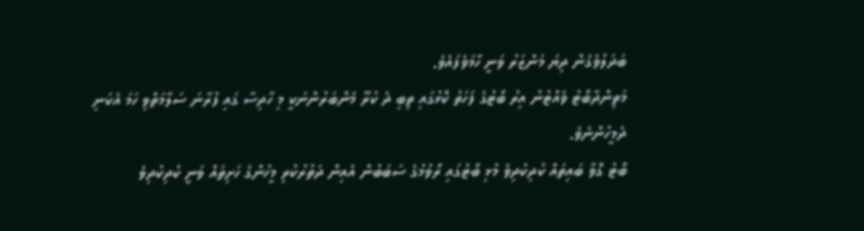ބަދަލުވެގެން ދިޔަ މަންޒަރު ވަނީ ހާމަވެފައެވެ.
މަތިންދާބޯޓު ވެއްޓުނު އިރު ބޯޓުގެ ފަހަތު ކޮޅުގައި ތިބި ދެ ކުރޫ މެންބަރުންނަކީ މި ހާދިސާ ގައި ފުރާނަ ސަލާމަތްވި ހަމަ އެކަނި ދެމީހުންނެވެ.
ބޯޓު ގޮވާ ބައިތައް ކުދިކުދިވެ މުޅި ބޯޓުގައި ރޯވުމުގެ ސަބަބުން އެއިން ދަތުރުކުރި މީހުންގެ ހަށިތައް ވަނީ ކުދިކުދިވެ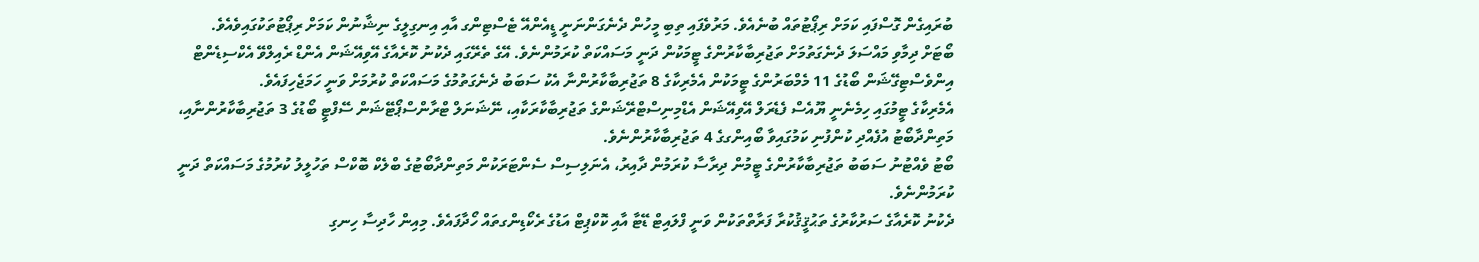ބުރައިގެން ގޮސްފައި ކަމަށް ރިޕޯޓުތައް ބުނެއެވެ. މަރުވެފައި ތިބި މީހުން ދެނެގަންނަނީ ޑީއެންއޭ ޓެސްޓިންގ އާއި އިނގިލީގެ ނިޝާނުން ކަމަށް ރިޕޯޓުތަކުގައިވެއެވެ.
ބޯޓަށް ދިމާވި މައްސަލަ ދެނެގަތުމަށް ތަޖުރިބާކާރުންގެ ޓީމަކުން ދަނީ މަސައްކަތް ކުރަމުންނެވެ. އޭގެ ތެރޭގައި ދެކުނު ކޮރެއާގެ އޭވިއޭޝަން އެންޑް ރެއިލްވޭ އެކްސިޑެންޓް އިންވެސްޓިގޭޝަން ބޯޑުގެ 11 މެމްބަރުންގެ ޓީމަކުން އެމެރިކާގެ 8 ތަޖުރިބާކާރުންނާ އެކު ސަބަބު ދެނެގަތުމުގެ މަސައްކަތް ކުރުމަށް ވަނީ ހަމަޖެހިފައެވެ.
އެމެރިކާގެ ޓީމުގައި ހިމެނެނީ ޔޫއެސް ފެޑެރަލް އޭވިއޭޝަން އެޑްމިނިސްޓްރޭޝަންގެ ތަޖުރިބާކާރަކާއި، ނޭޝަނަލް ޓްރާންސްޕޯޓޭޝަން ސޭފްޓީ ބޯޑުގެ 3 ތަޖުރިބާކާރުންނާއި، މަތިންދާބޯޓު އުފެއްދި ކުންފުނި ކަމުގައިވާ ބޯއިންގގެ 4 ތަޖުރިބާކާރުންނެވެ.
ބޯޓު ވެއްޓުނު ސަބަބު ތަޖުރިބާކާރުންގެ ޓީމުން ދިރާސާ ކުރަމުން ދާއިރު، އެނަލިސިސް ސެންޓަރަކުން މަތިންދާބޯޓުގެ ބްލެކް ބޮކްސް ތަހުލީލު ކުރުމުގެ މަސައްކަތް ދަނީ ކުރަމުންނެވެ.
ދެކުނު ކޮރެއާގެ ސަރުކާރުގެ ތަޙުޤީޤުކުރާ ފަރާތްތަކުން ވަނީ ފްލައިޓް ޑޭޓާ އާއި ކޮކްޕިޓް އަޑުގެ ރެކޯޑިންގތައް ހޯދާފައެވެ. މިއިން ހާދިސާ ހިނގި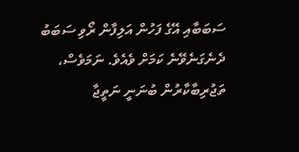ސަބަބާއި އޭގެ ފަހުން އަލިފާން ރޯވި ސަބަބު ދެނެގަނެވޭނެ ކަމަށް ވެއެވެ. ނަމަވެސް، ތަޖުރިބާކާރުން ބުނަނީ ނަތީޖާ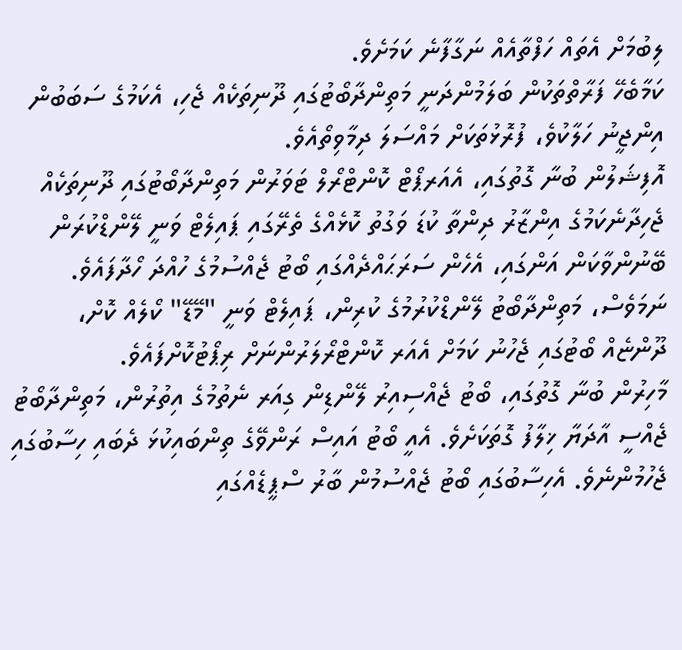ލިބުމަށް އެތައް ހަފްތާއެއް ނަގާފާނެ ކަމަށެވެ.
ކަމާބެހޭ ފަރާތްތަކުން ބަލަމުންދަނީ މަތިންދާބޯޓުގައި ދޫނިތަކެއް ޖެހި، އެކަމުގެ ސަބަބުން އިންޖީނު ހަލާކުވެ، ފުރޮޅުތަކަށް މައްސަލަ ދިމާވިތޯއެވެ.
އޮފިޝަލުން ބުނާ ގޮތުގައި، އެއަރޕޯޓް ކޮންޓްރޯލް ޓަވަރުން މަތިންދާބޯޓުގައި ދޫނިތަކެއް ޖެހިދާނެކަމުގެ އިންޒާރު ދިންތާ ކުޑަ ވަގުތު ކޮޅެއްގެ ތެރޭގައި ޕައިލެޓް ވަނީ ލޭންޑްކުރަން ބޭނުންވާކަން އަންގައި، އެހެން ސަރަޙައްދެއްގައި ބޯޓު ޖެއްސުމުގެ ހުއްދަ ހޯދާފައެވެ. ނަމަވެސް، މަތިންދާބޯޓު ލޭންޑްކުރުމުގެ ކުރިން، ޕައިލެޓް ވަނީ "މޭޑޭ" ކޯލެއް ކޮށް، ދޫންޏެއް ބޯޓުގައި ޖެހުނު ކަމަށް އެއަރ ކޮންޓްރޯލަރުންނަށް ރިޕޯޓުކޮށްފައެވެ.
މާހިރުން ބުނާ ގޮތުގައި، ބޯޓު ޖެއްސިއިރު ލޭންޑިން ގިއަރ ނެތުމުގެ އިތުރުން، މަތިންދާބޯޓު ޖެއްސީ އާދަޔާ ޚިލާފު ގޮތަކަށެވެ. އެއީ ބޯޓު އައިސް ރަންވޭގެ ތިންބައިކުޅަ ދެބައި ހިސާބުގައި ޖެހުމުންނެވެ. އެހިސާބުގައި ބޯޓު ޖެއްސުމުން ބާރު ސްޕީޑެއްގައި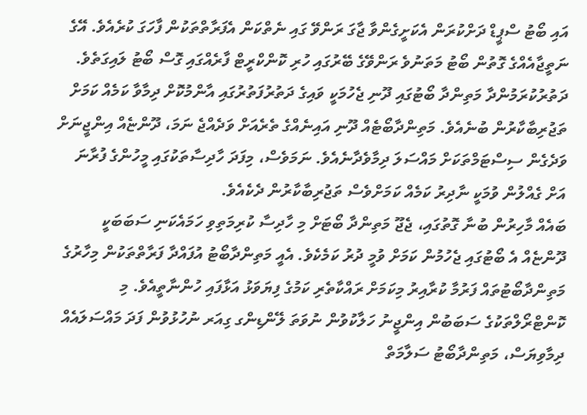އައި ބޯޓު ސްޕީޑް ދަށްކުރަން އެކަށީގެންވާ ޖާގަ ރަންވޭ ގައި ނެތްކަން އެފަރާތްތަކުން ފާހަގަ ކުރެއެވެ. އޭގެ ނަތީޖާއެއްގެ ގޮތުން ބޯޓު މަތަނުވެ ރަންވޭގެ ބޭރުގައި ހުރި ކޮންކްރީޓް ފާރެއްގައި ގޮސް ބޯޓު ލައިގަތެވެ.
ދަތުރުކުރަމުންދާ މަތިންދާ ބޯޓުގައި ދޫނި ޖެހުމަކީ ވައިގެ ދަތުރުފަތުރުގައި އާންމުކޮށް ދިމާވާ ކަމެއް ކަމަށް ތަޖުރިބާކާރުން ބުނެއެވެ. މަތިންދާބޯޓެއް ދޫނި އައިނެއްގެ ތެރެއަށް ވަދެއްޖެ ނަމަ، ދޫންޏެއް އިންޖީނަށް ވަދެގެން ސިސްޓަމްތަކަށް މައްސަލަ ދިމާވެދާނެއެވެ. ނަމަވެސް، މިފަދަ ހާދިސާތަކުގައި މީހުންގެ ފުރާނަ އަށް ގެއްލުން ވުމަކީ ނާދިރު ކަމެއް ކަމަށްވެސް ތަޖުރިބާކާރުން ދެކެއެވެ.
ބައެއް މާހިރުން ބުނާ ގޮތުގައި، ޖެޖޫ މަތިންދާ ބޯޓަށް މި ހާދިސާ ކުރިމަތިވި ހަމައެކަނި ސަބަބަކީ ދޫންޏެއް އެ ބޯޓުގައި ޖެހުމުން ކަމަށް ވުމީ ދުރު ކަމެކެވެ. އެއީ މަތިންދާބޯޓު އުފައްދާ ފަރާތްތަކުން މިހާރުގެ މަތިންދާބޯޓުތައް ފަރުމާ ކުރާއިރު މިކަމަށް ރައްކާތެރި ކަމުގެ ފިޔަވަޅު އަޅާފައި ހުންނާތީއެވެ. މި ކޮންޓްރޯލްތަކުގެ ސަބަބުން އިންޖީނު ހަލާކުވުން ނުވަތަ ލޭންޑިންގ ގިއަރ ނުހުޅުވުން ފަދަ މައްސަލައެއް ދިމާވިޔަސް، މަތިންދާބޯޓު ސަލާމަތް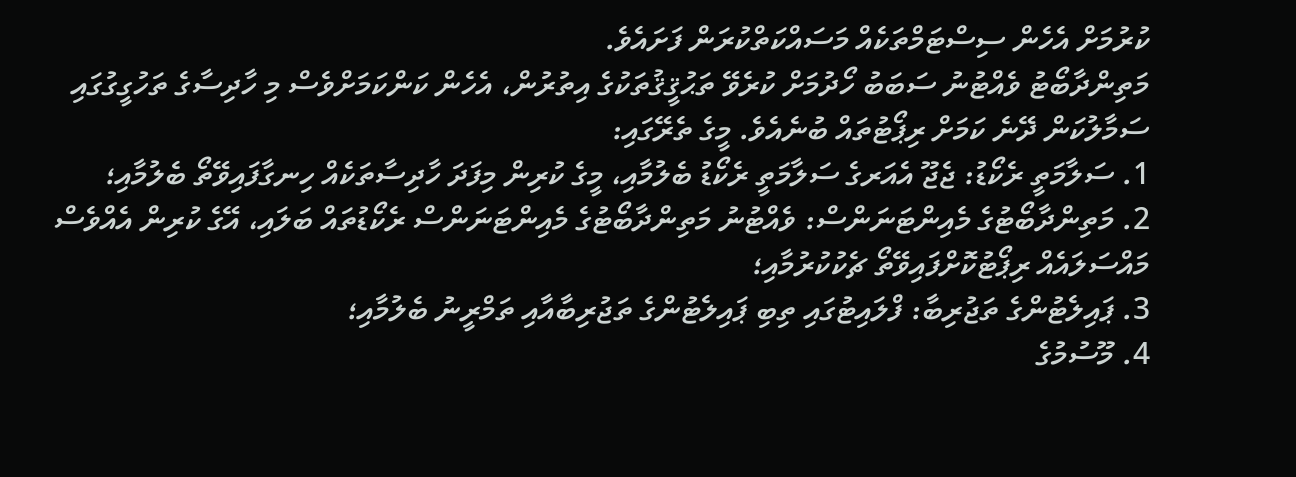ކުރުމަށް އެހެން ސިސްޓަމްތަކެއް މަސައްކަތްކުރަން ފަށައެވެ.
މަތިންދާބޯޓު ވެއްޓުނު ސަބަބު ހޯދުމަށް ކުރެވޭ ތަޙުޤީޤުތަކުގެ އިތުރުން، އެހެން ކަންކަމަށްވެސް މި ހާދިސާގެ ތަހުގީގުގައި ސަމާލުކަން ދޭނެ ކަމަށް ރިޕޯޓުތައް ބުނެއެވެ. މީގެ ތެރޭގައި:
1. ސަލާމަތީ ރެކޯޑު: ޖެޖޫ އެއަރގެ ސަލާމަތީ ރެކޯޑު ބެލުމާއި، މީގެ ކުރިން މިފަދަ ހާދިސާތަކެއް ހިނގާފައިވޭތޯ ބެލުމާއި؛
2. މަތިންދާބޯޓުގެ މެއިންޓަނަންސް: ވެއްޓުނު މަތިންދާބޯޓުގެ މެއިންޓަނަންސް ރެކޯޑުތައް ބަލައި، އޭގެ ކުރިން އެއްވެސް މައްސަލައެއް ރިޕޯޓުކޮށްފައިވޭތޯ ޗެކުކުރުމާއި؛
3. ޕައިލެޓުންގެ ތަޖުރިބާ: ފްލައިޓުގައި ތިބި ޕައިލެޓުންގެ ތަޖުރިބާއާއި ތަމްރީނު ބެލުމާއި؛
4. މޫސުމުގެ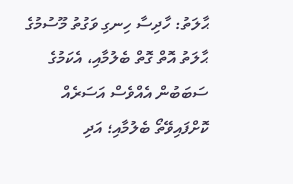ޙާލަތު: ހާދިސާ ހިނގި ވަގުތު މޫސުމުގެ ޙާލަތު އޮތް ގޮތް ބެލުމާއި، އެކަމުގެ ސަބަބުން އެއްވެސް އަސަރެއް ކޮށްފައިވޭތޯ ބެލުމާއި؛ އަދި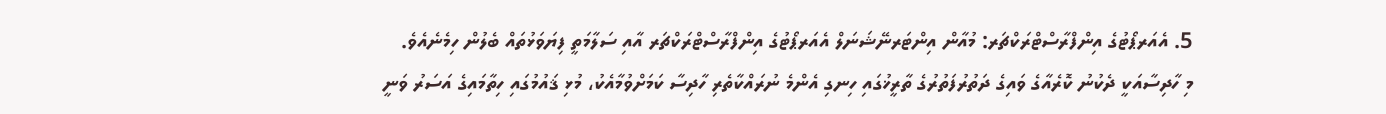5. އެއަރޕޯޓުގެ އިންފްރާސްޓްރަކްޗަރ: މުއާން އިންޓަރނޭޝަނަލް އެއަރޕޯޓުގެ އިންފްރާސްޓްރަކްޗަރ އާއި ސަލާމަތީ ފިޔަވަޅުތައް ބެލުން ހިމެނެއެވެ.
މި ހާދިސާއަކީ ދެކުނު ކޮރެއާގެ ވައިގެ ދަތުރުފަތުރުގެ ތާރީޚުގައި ހިނގި އެންމެ ނުރައްކާތެރި ހާދިސާ ކަމަށްވުމާއެކު، މުޅި ޤައުމުގައި ހިތާމައިގެ އަސަރު ވަނީ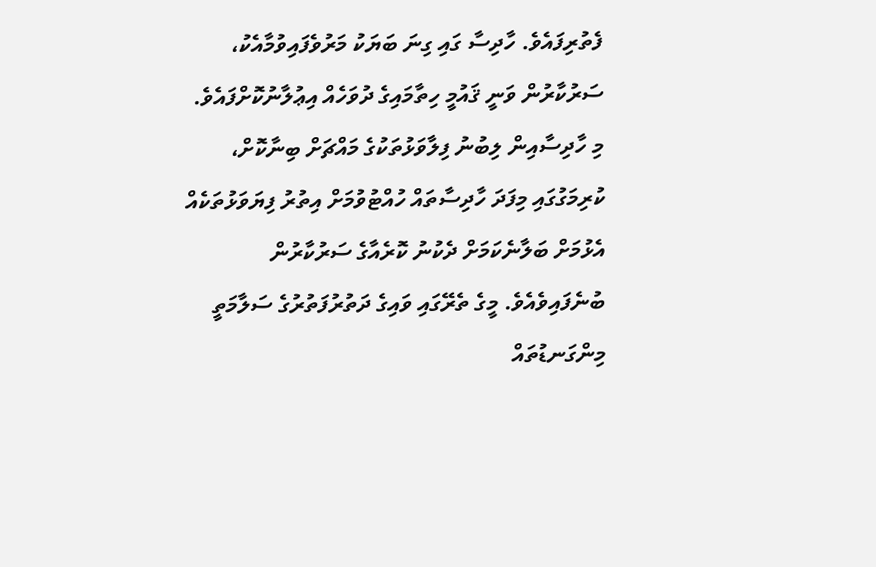ފެތުރިފައެވެ. ހާދިސާ ގައި ގިނަ ބަޔަކު މަރުވެފައިވުމާއެކު، ސަރުކާރުން ވަނީ ޤައުމީ ހިތާމައިގެ ދުވަހެއް އިޢުލާނުކޮށްފައެވެ.
މި ހާދިސާއިން ލިބުނު ފިލާވަޅުތަކުގެ މައްޗަށް ބިނާކޮށް، ކުރިމަގުގައި މިފަދަ ހާދިސާތައް ހުއްޓުވުމަށް އިތުރު ފިޔަވަޅުތަކެއް އެޅުމަށް ބަލާނެކަމަށް ދެކުނު ކޮރެއާގެ ސަރުކާރުން ބުނެފައިވެއެވެ. މީގެ ތެރޭގައި ވައިގެ ދަތުރުފަތުރުގެ ސަލާމަތީ މިންގަނޑުތައް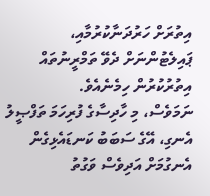އިތުރަށް ހަރުދަނާކުރުމާއި، ޕައިލެޓުންނަށް ދެވޭ ތަމްރީނުތައް އިތުރުކުރުން ހިމެނެއެވެ.
ނަމަވެސް، މި ހާދިސާގެ ފުރިހަމަ ތަފްޞީލު އެނގި، އޭގެ ސަބަބު ކަނޑައެޅިގެން އެނގުމަށް އަދިވެސް ވަގުތު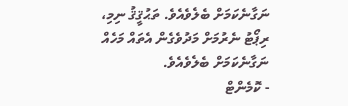ނަގާނެކަމަށް ބެލެވެއެވެ. ތަޙުޤީޤު ނިމި، ރިޕޯޓު ނެރުމަށް މަދުވެގެން އެތައް މަހެއް ނަގާނެކަމަށް ބެލެވެއެވެ.
- ކޮމެންޓް